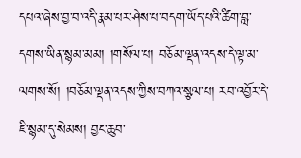དཔའ་ཞེས་བྱ་བ་འདི་རྣམ་པར་ཤེས་པ་བདག་ཡོད་པའི་ཚིག་བླ་དགས་ཡིན་སྙམ་མམ། །གསོལ་པ། བཅོམ་ལྡན་འདས་དེ་ལྟ་མ་ལགས་སོ། །བཅོམ་ལྡན་འདས་ཀྱིས་བཀའ་སྩལ་པ། རབ་འབྱོར་དེ་ཇི་སྙམ་དུ་སེམས། བྱང་ཆུབ་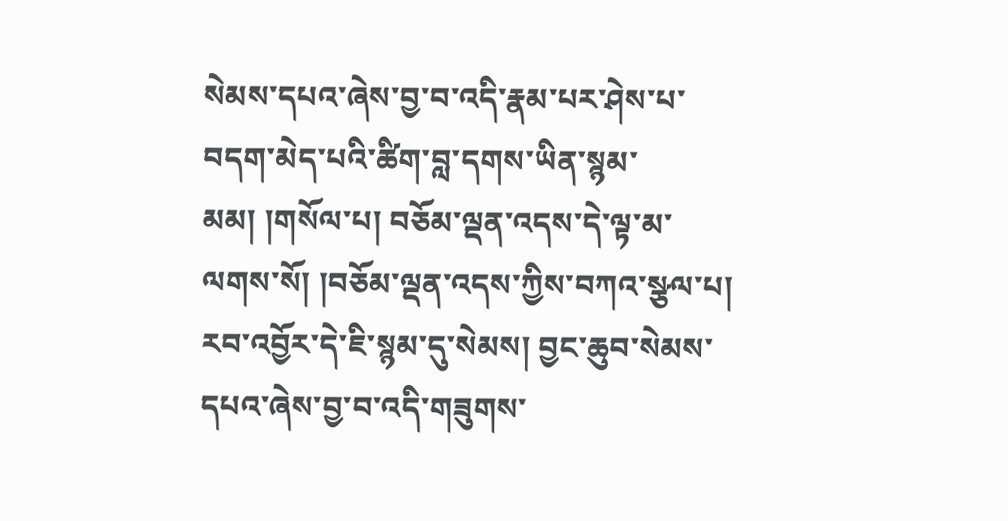སེམས་དཔའ་ཞེས་བྱ་བ་འདི་རྣམ་པར་ཤེས་པ་བདག་མེད་པའི་ཚིག་བླ་དགས་ཡིན་སྙམ་མམ། །གསོལ་པ། བཅོམ་ལྡན་འདས་དེ་ལྟ་མ་ལགས་སོ། །བཅོམ་ལྡན་འདས་ཀྱིས་བཀའ་སྩལ་པ། རབ་འབྱོར་དེ་ཇི་སྙམ་དུ་སེམས། བྱང་ཆུབ་སེམས་དཔའ་ཞེས་བྱ་བ་འདི་གཟུགས་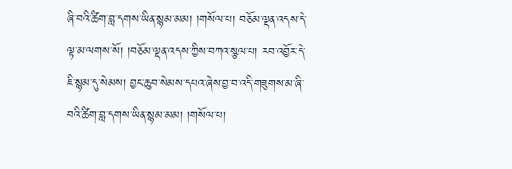ཞི་བའི་ཚིག་བླ་དགས་ཡིན་སྙམ་མམ། །གསོལ་པ། བཅོམ་ལྡན་འདས་དེ་ལྟ་མ་ལགས་སོ། །བཅོམ་ལྡན་འདས་ཀྱིས་བཀའ་སྩལ་པ། རབ་འབྱོར་དེ་ཇི་སྙམ་དུ་སེམས། བྱང་ཆུབ་སེམས་དཔའ་ཞེས་བྱ་བ་འདི་གཟུགས་མ་ཞི་བའི་ཚིག་བླ་དགས་ཡིན་སྙམ་མམ། །གསོལ་པ།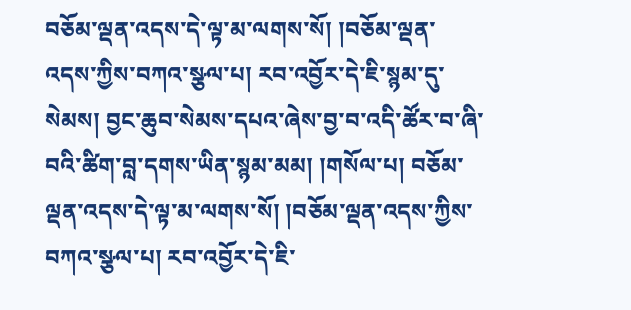བཅོམ་ལྡན་འདས་དེ་ལྟ་མ་ལགས་སོ། །བཅོམ་ལྡན་འདས་ཀྱིས་བཀའ་སྩལ་པ། རབ་འབྱོར་དེ་ཇི་སྙམ་དུ་སེམས། བྱང་ཆུབ་སེམས་དཔའ་ཞེས་བྱ་བ་འདི་ཚོར་བ་ཞི་བའི་ཚིག་བླ་དགས་ཡིན་སྙམ་མམ། །གསོལ་པ། བཅོམ་ལྡན་འདས་དེ་ལྟ་མ་ལགས་སོ། །བཅོམ་ལྡན་འདས་ཀྱིས་བཀའ་སྩལ་པ། རབ་འབྱོར་དེ་ཇི་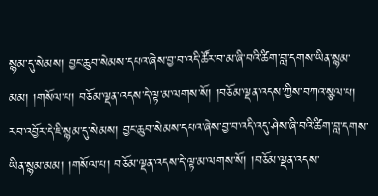སྙམ་དུ་སེམས། བྱང་ཆུབ་སེམས་དཔའ་ཞེས་བྱ་བ་འདི་ཚོར་བ་མ་ཞི་བའི་ཚིག་བླ་དགས་ཡིན་སྙམ་མམ། །གསོལ་པ། བཅོམ་ལྡན་འདས་དེ་ལྟ་མ་ལགས་སོ། །བཅོམ་ལྡན་འདས་ཀྱིས་བཀའ་སྩལ་པ། རབ་འབྱོར་དེ་ཇི་སྙམ་དུ་སེམས། བྱང་ཆུབ་སེམས་དཔའ་ཞེས་བྱ་བ་འདི་འདུ་ཤེས་ཞི་བའི་ཚིག་བླ་དགས་ཡིན་སྙམ་མམ། །གསོལ་པ། བཅོམ་ལྡན་འདས་དེ་ལྟ་མ་ལགས་སོ། །བཅོམ་ལྡན་འདས་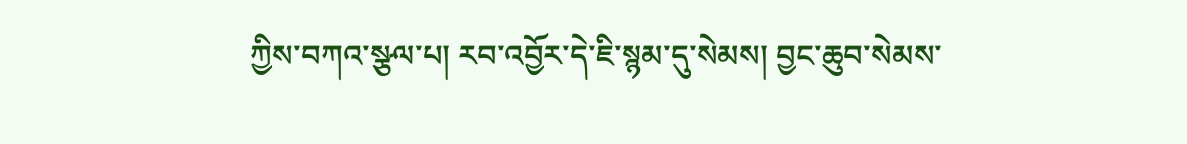ཀྱིས་བཀའ་སྩལ་པ། རབ་འབྱོར་དེ་ཇི་སྙམ་དུ་སེམས། བྱང་ཆུབ་སེམས་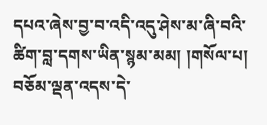དཔའ་ཞེས་བྱ་བ་འདི་འདུ་ཤེས་མ་ཞི་བའི་ཚིག་བླ་དགས་ཡིན་སྙམ་མམ། །གསོལ་པ། བཅོམ་ལྡན་འདས་དེ་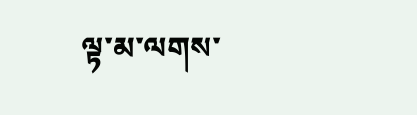ལྟ་མ་ལགས་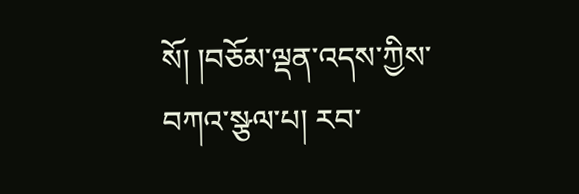སོ། །བཅོམ་ལྡན་འདས་ཀྱིས་བཀའ་སྩལ་པ། རབ་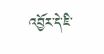འབྱོར་དེ་ཇི་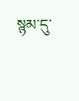སྙམ་དུ་